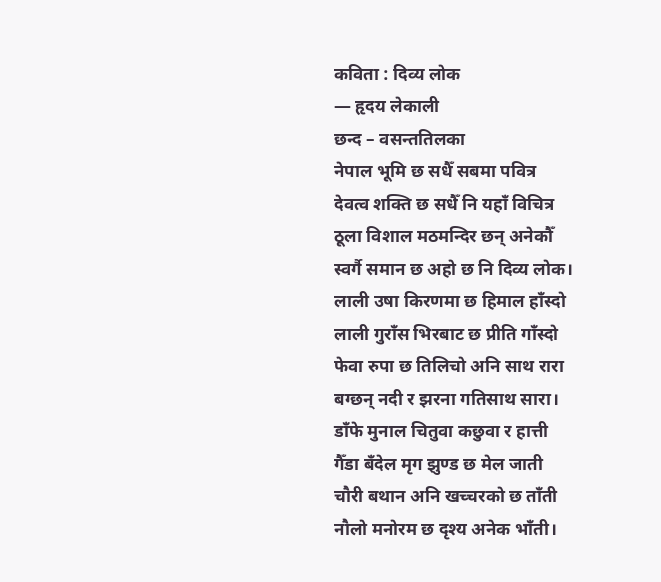कविता : दिव्य लोक
— हृदय लेकाली
छन्द – वसन्ततिलका
नेपाल भूमि छ सधैँ सबमा पवित्र
देवत्व शक्ति छ सधैँ नि यहाँ विचित्र
ठूला विशाल मठमन्दिर छन् अनेकौँ
स्वर्गै समान छ अहो छ नि दिव्य लोक।
लाली उषा किरणमा छ हिमाल हाँस्दो
लाली गुराँस भिरबाट छ प्रीति गाँस्दो
फेवा रुपा छ तिलिचो अनि साथ रारा
बग्छन् नदी र झरना गतिसाथ सारा।
डाँफे मुनाल चितुवा कछुवा र हात्ती
गैँडा बँदेल मृग झुण्ड छ मेल जाती
चौरी बथान अनि खच्चरको छ ताँती
नौलो मनोरम छ दृश्य अनेक भाँती।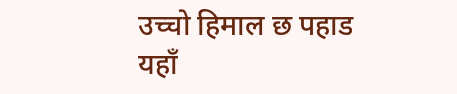उच्चो हिमाल छ पहाड यहाँ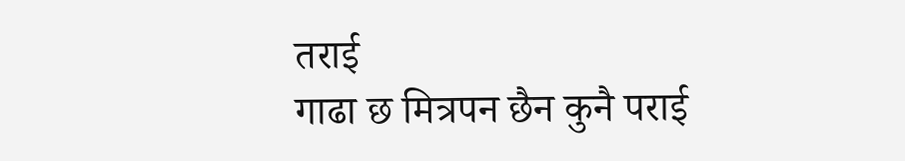तराई
गाढा छ मित्रपन छैन कुनै पराई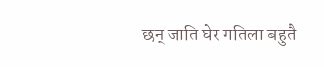छन् जाति घेर गतिला बहुतै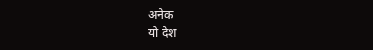अनेक
यो देश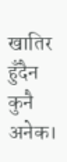खातिर हुँदैन कुनै अनेक।